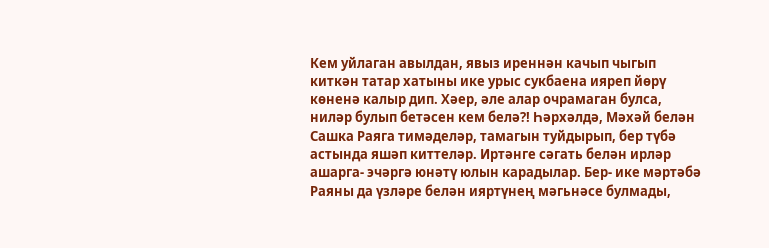Кем уйлаган авылдан, явыз иреннән качып чыгып киткән татар хатыны ике урыс сукбаена ияреп йөрү көненә калыр дип. Хәер, әле алар очрамаган булса, ниләр булып бетәсен кем белә?! Һәрхәлдә, Мәхәй белән Сашка Раяга тимәделәр, тамагын туйдырып, бер түбә астында яшәп киттеләр. Иртәнге сәгать белән ирләр ашарга- эчәргә юнәтү юлын карадылар. Бер- ике мәртәбә Раяны да үзләре белән ияртүнең мәгьнәсе булмады,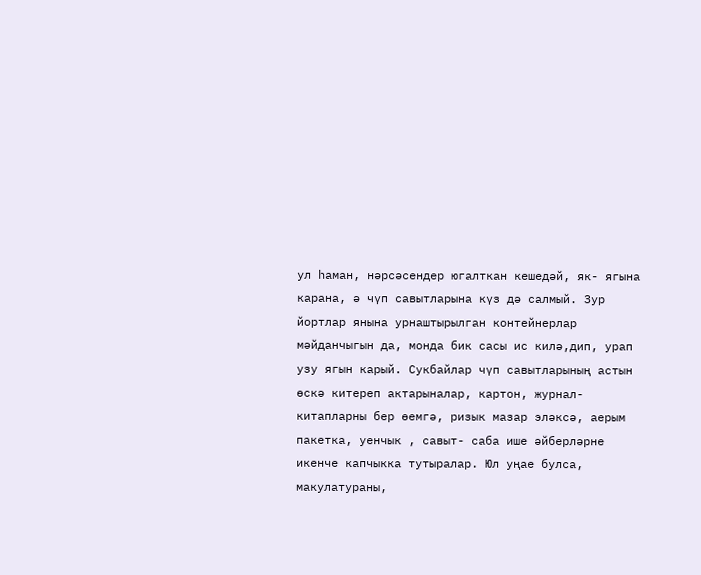ул һаман, нәрсәсендер югалткан кешедәй, як- ягына карана, ә чүп савытларына күз дә салмый. Зур йортлар янына урнаштырылган контейнерлар мәйданчыгын да, монда бик сасы ис килә,дип, урап узу ягын карый. Сукбайлар чүп савытларының астын өскә китереп актарыналар, картон, журнал- китапларны бер өемгә, ризык мазар эләксә, аерым пакетка, уенчык , савыт- саба ише әйберләрне икенче капчыкка тутыралар. Юл уңае булса, макулатураны,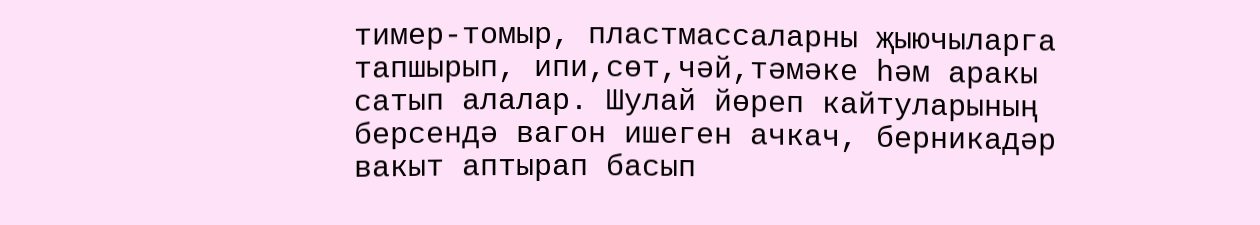тимер-томыр, пластмассаларны җыючыларга тапшырып, ипи,сөт,чәй,тәмәке һәм аракы сатып алалар. Шулай йөреп кайтуларының берсендә вагон ишеген ачкач, берникадәр вакыт аптырап басып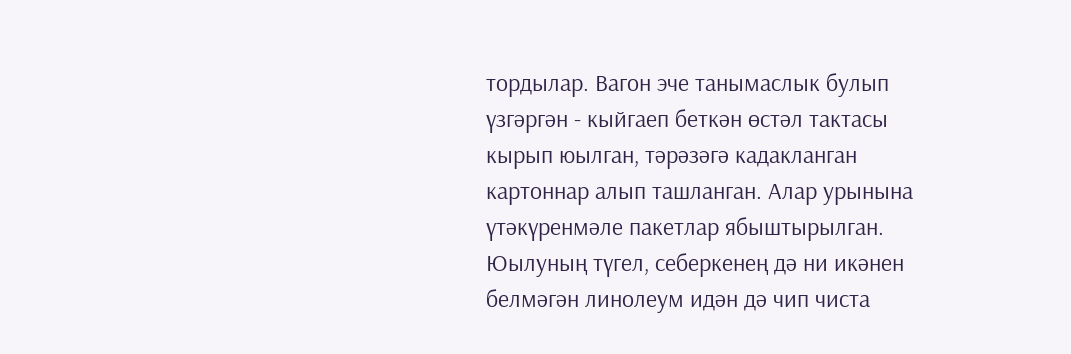тордылар. Вагон эче танымаслык булып үзгәргән - кыйгаеп беткән өстәл тактасы кырып юылган, тәрәзәгә кадакланган картоннар алып ташланган. Алар урынына үтәкүренмәле пакетлар ябыштырылган. Юылуның түгел, себеркенең дә ни икәнен белмәгән линолеум идән дә чип чиста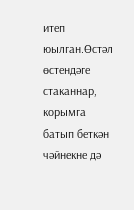итеп юылган.Өстәл өстендәге стаканнар, корымга батып беткән чәйнекне дә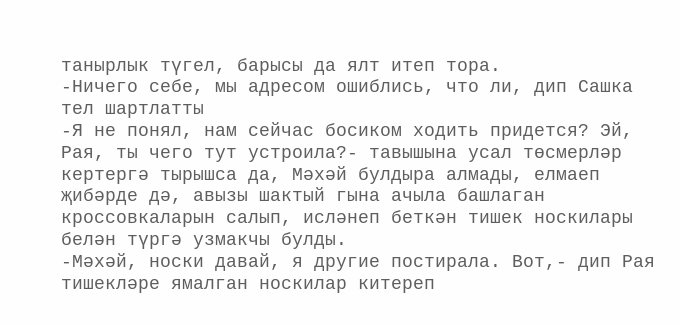танырлык түгел, барысы да ялт итеп тора.
-Ничего себе, мы адресом ошиблись, что ли, дип Сашка тел шартлатты
-Я не понял, нам сейчас босиком ходить придется? Эй, Рая, ты чего тут устроила?- тавышына усал төсмерләр кертергә тырышса да, Мәхәй булдыра алмады, елмаеп җибәрде дә, авызы шактый гына ачыла башлаган кроссовкаларын салып, исләнеп беткән тишек носкилары белән түргә узмакчы булды.
-Мәхәй, носки давай, я другие постирала. Вот,- дип Рая тишекләре ямалган носкилар китереп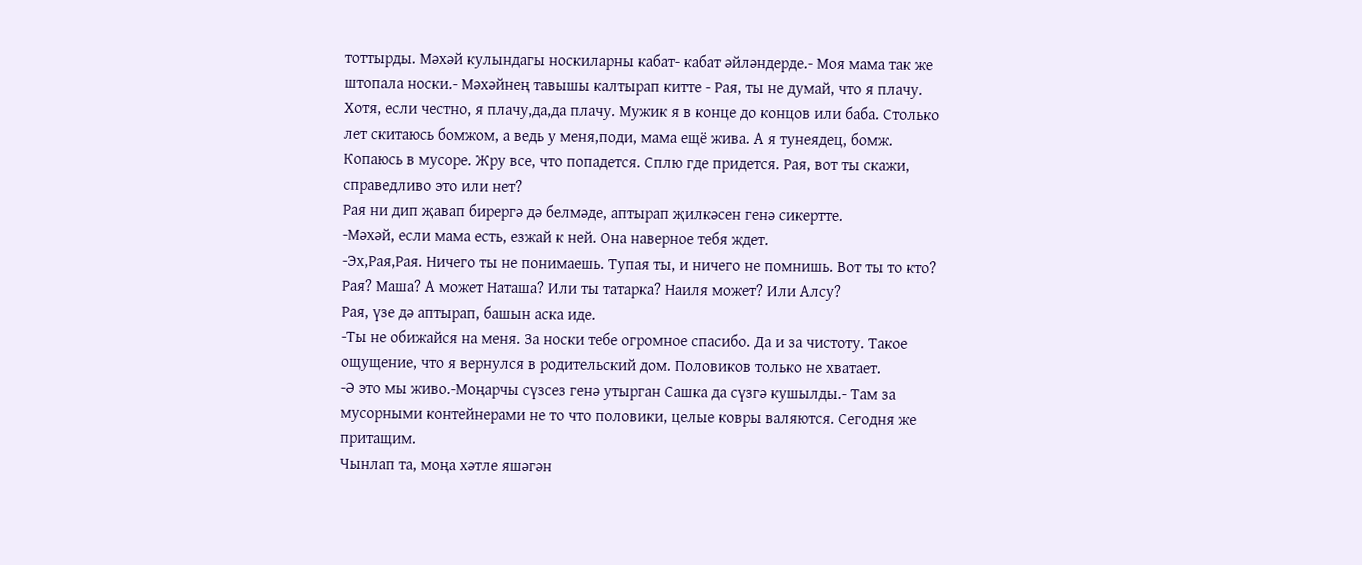тоттырды. Мәхәй кулындагы носкиларны кабат- кабат әйләндерде.- Моя мама так же штопала носки.- Мәхәйнең тавышы калтырап китте - Рая, ты не думай, что я плачу. Хотя, если честно, я плачу,да,да плачу. Мужик я в конце до концов или баба. Столько лет скитаюсь бомжом, а ведь у меня,поди, мама ещё жива. А я тунеядец, бомж. Копаюсь в мусоре. Жру все, что попадется. Сплю где придется. Рая, вот ты скажи, справедливо это или нет?
Рая ни дип җавап бирергә дә белмәде, аптырап җилкәсен генә сикертте.
-Мәхәй, если мама есть, езжай к ней. Она наверное тебя ждет.
-Эх,Рая,Рая. Ничего ты не понимаешь. Тупая ты, и ничего не помнишь. Вот ты то кто? Рая? Маша? А может Наташа? Или ты татарка? Наиля может? Или Алсу?
Рая, үзе дә аптырап, башын аска иде.
-Ты не обижайся на меня. За носки тебе огромное спасибо. Да и за чистоту. Такое ощущение, что я вернулся в родительский дом. Половиков только не хватает.
-Ә это мы живо.-Моңарчы сүзсез генә утырган Сашка да сүзгә кушылды.- Там за мусорными контейнерами не то что половики, целые ковры валяются. Сегодня же притащим.
Чынлап та, моңа хәтле яшәгән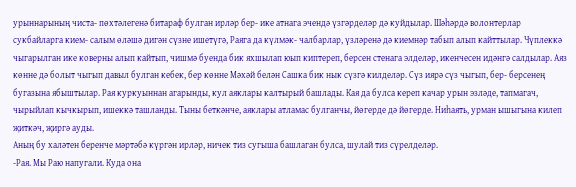урыннарының чиста- пөхтәлегенә битараф булган ирләр бер- ике атнага эчендә үзгәрделәр дә куйдылар. Шәһәрдә волонтерлар сукбайларга кием- салым өләшә дигән сүзне ишетүгә, Раяга да күлмәк- чалбарлар, үзләренә дә киемнәр табып алып кайттылар. Чүплеккә чыгарылган ике коверны алып кайтып, чишмә буенда бик яхшылап юып киптереп, берсен стенага элделәр, икенчесен идәнгә салдылар. Аяз көнне дә болыт чыгып давыл булган кебек, бер көнне Мәхәй белән Сашка бик нык сүзгә килделәр. Сүз иярә сүз чыгып, бер- берсенең бугазына ябыштылар. Рая куркуыннан агарынды, кул аяклары калтырый башлады. Кая да булса кереп качар урын эзләде, тапмагач, чырыйлап кычкырып, ишеккә ташланды. Тыны беткәнче, аяклары атламас булганчы, йөгерде дә йөгерде. Ниһаять, урман ышыгына килеп җиткәч, җиргә ауды.
Аның бу халәтен беренче мәртәбә күргән ирләр, ничек тиз сугыша башлаган булса, шулай тиз сүрелделәр.
-Рая. Мы Раю напугали. Куда она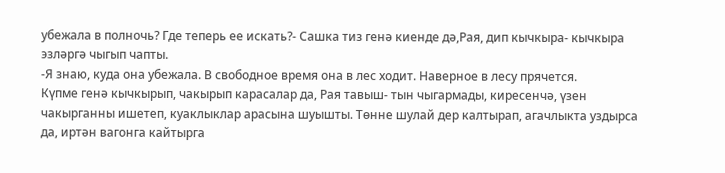убежала в полночь? Где теперь ее искать?- Сашка тиз генә киенде дә,Рая, дип кычкыра- кычкыра эзләргә чыгып чапты.
-Я знаю, куда она убежала. В свободное время она в лес ходит. Наверное в лесу прячется.
Күпме генә кычкырып, чакырып карасалар да, Рая тавыш- тын чыгармады, киресенчә, үзен чакырганны ишетеп, куаклыклар арасына шуышты. Төнне шулай дер калтырап, агачлыкта уздырса да, иртән вагонга кайтырга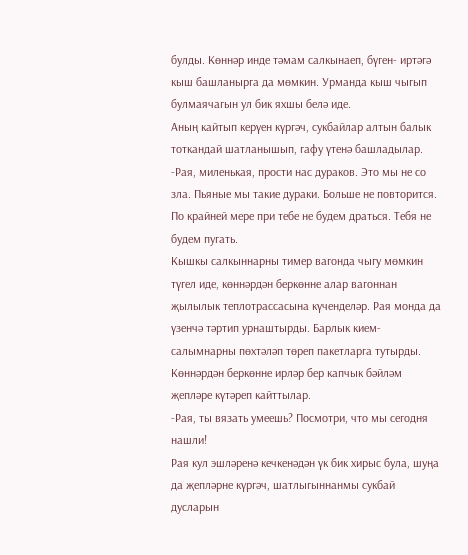булды. Көннәр инде тәмам салкынаеп, бүген- иртәгә кыш башланырга да мөмкин. Урманда кыш чыгып булмаячагын ул бик яхшы белә иде.
Аның кайтып керүен күргәч, сукбайлар алтын балык тоткандай шатланышып, гафу үтенә башладылар.
-Рая, миленькая, прости нас дураков. Это мы не со зла. Пьяные мы такие дураки. Больше не повторится. По крайней мере при тебе не будем драться. Тебя не будем пугать.
Кышкы салкыннарны тимер вагонда чыгу мөмкин түгел иде, көннәрдән беркөнне алар вагоннан җылылык теплотрассасына күченделәр. Рая монда да үзенчә тәртип урнаштырды. Барлык кием- салымнарны пөхтәләп төреп пакетларга тутырды. Көннәрдән беркөнне ирләр бер капчык бәйләм җепләре күтәреп кайттылар.
-Рая, ты вязать умеешь? Посмотри, что мы сегодня нашли!
Рая кул эшләренә кечкенәдән үк бик хирыс була, шуңа да җепләрне күргәч, шатлыгыннанмы сукбай дусларын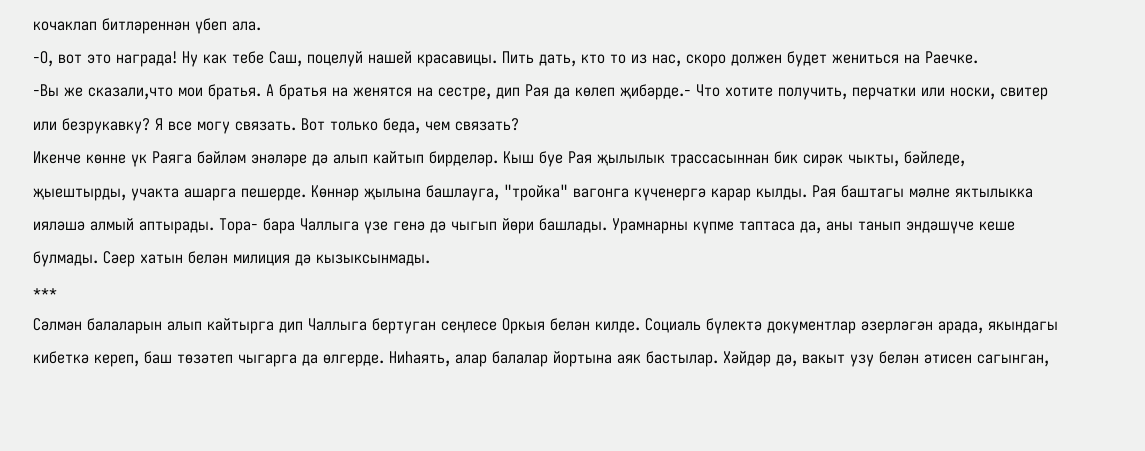кочаклап битләреннән үбеп ала.
-О, вот это награда! Ну как тебе Саш, поцелуй нашей красавицы. Пить дать, кто то из нас, скоро должен будет жениться на Раечке.
-Вы же сказали,что мои братья. А братья на женятся на сестре, дип Рая да көлеп җибәрде.- Что хотите получить, перчатки или носки, свитер или безрукавку? Я все могу связать. Вот только беда, чем связать?
Икенче көнне үк Раяга бәйләм энәләре дә алып кайтып бирделәр. Кыш буе Рая җылылык трассасыннан бик сирәк чыкты, бәйледе, җыештырды, учакта ашарга пешерде. Көннәр җылына башлауга, "тройка" вагонга күченергә карар кылды. Рая баштагы мәлне яктылыкка ияләшә алмый аптырады. Тора- бара Чаллыга үзе генә дә чыгып йөри башлады. Урамнарны күпме таптаса да, аны танып эндәшүче кеше булмады. Сәер хатын белән милиция дә кызыксынмады.
***
Сәлмән балаларын алып кайтырга дип Чаллыга бертуган сеңлесе Оркыя белән килде. Социаль бүлектә документлар әзерләгән арада, якындагы кибеткә кереп, баш төзәтеп чыгарга да өлгерде. Ниһаять, алар балалар йортына аяк бастылар. Хәйдәр дә, вакыт узу белән әтисен сагынган,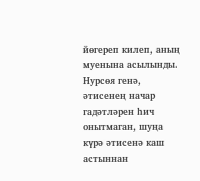йөгереп килеп, аның муенына асылынды. Нурсөя генә, әтисенең начар гадәтләрен һич онытмаган, шуңа күрә әтисенә каш астыннан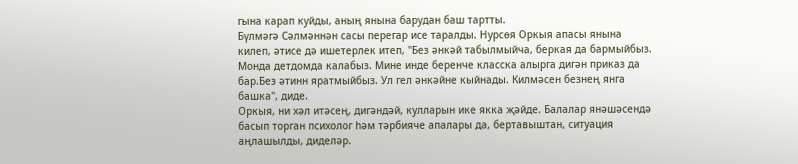гына карап куйды, аның янына барудан баш тартты.
Бүлмәгә Сәлмәннән сасы перегар исе таралды. Нурсөя Оркыя апасы янына килеп, әтисе дә ишетерлек итеп, "Без әнкәй табылмыйча, беркая да бармыйбыз. Монда детдомда калабыз. Мине инде беренче класска алырга дигән приказ да бар.Без әтинн яратмыйбыз. Ул гел әнкәйне кыйнады. Килмәсен безнең янга башка", диде.
Оркыя, ни хәл итәсең, дигәндәй, кулларын ике якка җәйде. Балалар янәшәсендә басып торган психолог һәм тәрбияче апалары да, бертавыштан, ситуация аңлашылды, диделәр.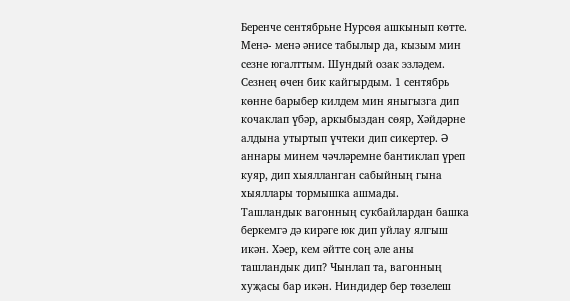Беренче сентябрьне Нурсөя ашкынып көтте. Менә- менә әнисе табылыр да, кызым мин сезне югалттым. Шундый озак эзләдем. Сезнең өчен бик кайгырдым. 1 сентябрь көнне барыбер килдем мин яныгызга дип кочаклап үбәр, аркыбыздан сөяр, Хәйдәрне алдына утыртып үчтеки дип сикертер. Ә аннары минем чәчләремне бантиклап үреп куяр, дип хыялланган сабыйның гына хыяллары тормышка ашмады.
Ташландык вагонның сукбайлардан башка беркемгә дә кирәге юк дип уйлау ялгыш икән. Хәер, кем әйтте соң әле аны ташландык дип? Чынлап та, вагонның хуҗасы бар икән. Ниндидер бер төзелеш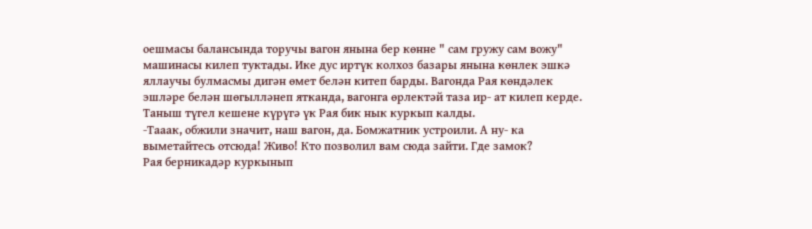оешмасы балансында торучы вагон янына бер көнне " сам гружу сам вожу" машинасы килеп туктады. Ике дус иртүк колхоз базары янына көнлек эшкә яллаучы булмасмы дигән өмет белән китеп барды. Вагонда Рая көндәлек эшләре белән шөгылләнеп ятканда, вагонга өрлектәй таза ир- ат килеп керде. Таныш түгел кешене күрүгә үк Рая бик нык куркып калды.
-Тааак, обжили значит, наш вагон, да. Бомжатник устроили. А ну- ка выметайтесь отсюда! Живо! Кто позволил вам сюда зайти. Где замок?
Рая берникадәр куркынып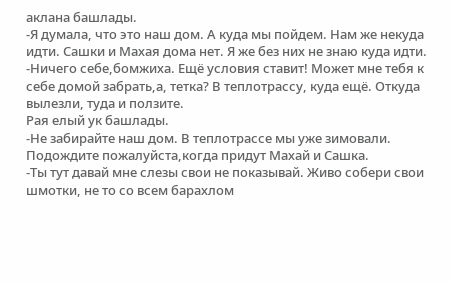аклана башлады.
-Я думала, что это наш дом. А куда мы пойдем. Нам же некуда идти. Сашки и Махая дома нет. Я же без них не знаю куда идти.
-Ничего себе,бомжиха. Ещё условия ставит! Может мне тебя к себе домой забрать,а, тетка? В теплотрассу, куда ещё. Откуда вылезли, туда и ползите.
Рая елый ук башлады.
-Не забирайте наш дом. В теплотрассе мы уже зимовали. Подождите пожалуйста,когда придут Махай и Сашка.
-Ты тут давай мне слезы свои не показывай. Живо собери свои шмотки, не то со всем барахлом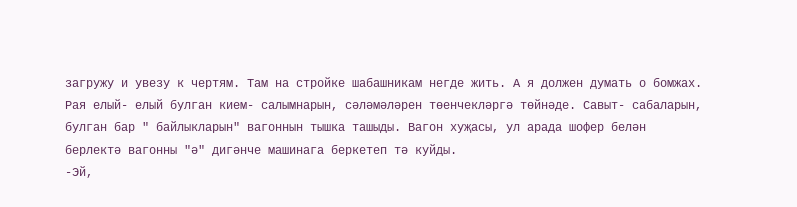загружу и увезу к чертям. Там на стройке шабашникам негде жить. А я должен думать о бомжах.
Рая елый- елый булган кием- салымнарын, сәләмәләрен төенчекләргә төйнәде. Савыт- сабаларын, булган бар " байлыкларын" вагоннын тышка ташыды. Вагон хуҗасы, ул арада шофер белән берлектә вагонны "ә" дигәнче машинага беркетеп тә куйды.
-Эй,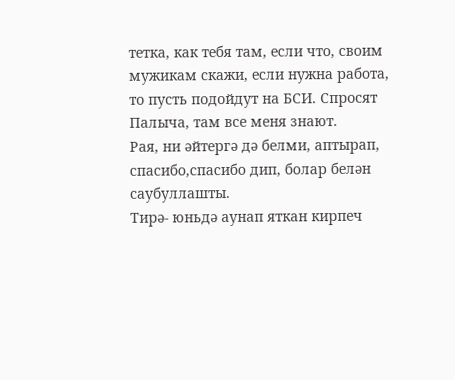тетка, как тебя там, если что, своим мужикам скажи, если нужна работа, то пусть подойдут на БСИ. Спросят Палыча, там все меня знают.
Рая, ни әйтергә дә белми, аптырап, спасибо,спасибо дип, болар белән саубуллашты.
Тирә- юньдә аунап яткан кирпеч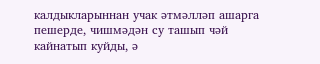калдыкларыннан учак әтмәлләп ашарга пешерде, чишмәдән су ташып чәй кайнатып куйды, ә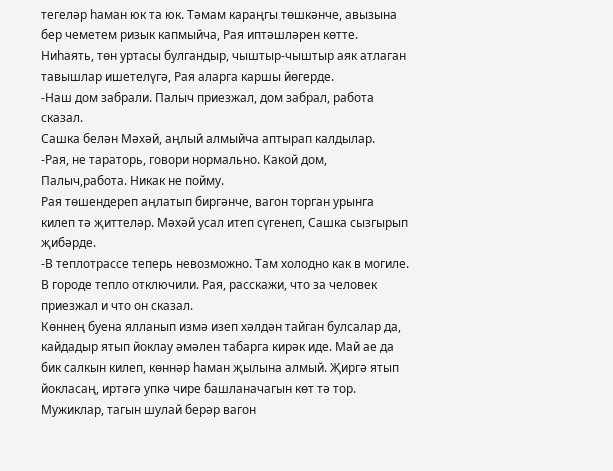тегеләр һаман юк та юк. Тәмам караңгы төшкәнче, авызына бер чеметем ризык капмыйча, Рая иптәшләрен көтте. Ниһаять, төн уртасы булгандыр, чыштыр-чыштыр аяк атлаган тавышлар ишетелүгә, Рая аларга каршы йөгерде.
-Наш дом забрали. Палыч приезжал, дом забрал, работа сказал.
Сашка белән Мәхәй, аңлый алмыйча аптырап калдылар.
-Рая, не тараторь, говори нормально. Какой дом, Палыч,работа. Никак не пойму.
Рая төшендереп аңлатып биргәнче, вагон торган урынга килеп тә җиттеләр. Мәхәй усал итеп сүгенеп, Сашка сызгырып җибәрде.
-В теплотрассе теперь невозможно. Там холодно как в могиле. В городе тепло отключили. Рая, расскажи, что за человек приезжал и что он сказал.
Көннең буена ялланып измә изеп хәлдән тайган булсалар да, кайдадыр ятып йоклау әмәлен табарга кирәк иде. Май ае да бик салкын килеп, көннәр һаман җылына алмый. Җиргә ятып йокласаң, иртәгә упкә чире башланачагын көт тә тор. Мужиклар, тагын шулай берәр вагон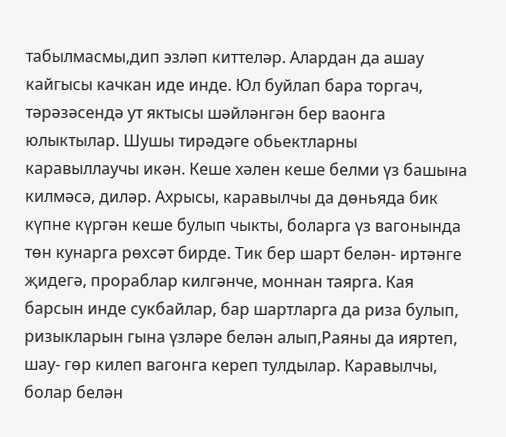табылмасмы,дип эзләп киттеләр. Алардан да ашау кайгысы качкан иде инде. Юл буйлап бара торгач, тәрәзәсендә ут яктысы шәйләнгән бер ваонга юлыктылар. Шушы тирәдәге обьектларны каравыллаучы икән. Кеше хәлен кеше белми үз башына килмәсә, диләр. Ахрысы, каравылчы да дөньяда бик күпне күргән кеше булып чыкты, боларга үз вагонында төн кунарга рөхсәт бирде. Тик бер шарт белән- иртәнге җидегә, прораблар килгәнче, моннан таярга. Кая барсын инде сукбайлар, бар шартларга да риза булып, ризыкларын гына үзләре белән алып,Раяны да ияртеп, шау- гөр килеп вагонга кереп тулдылар. Каравылчы, болар белән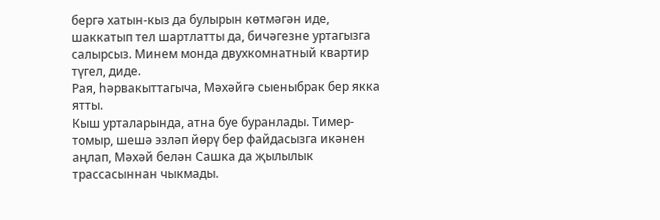бергә хатын-кыз да булырын көтмәгән иде, шаккатып тел шартлатты да, бичәгезне уртагызга салырсыз. Минем монда двухкомнатный квартир түгел, диде.
Рая, һәрвакыттагыча, Мәхәйгә сыеныбрак бер якка ятты.
Кыш урталарында, атна буе буранлады. Тимер-томыр, шешә эзләп йөрү бер файдасызга икәнен аңлап, Мәхәй белән Сашка да җылылык трассасыннан чыкмады.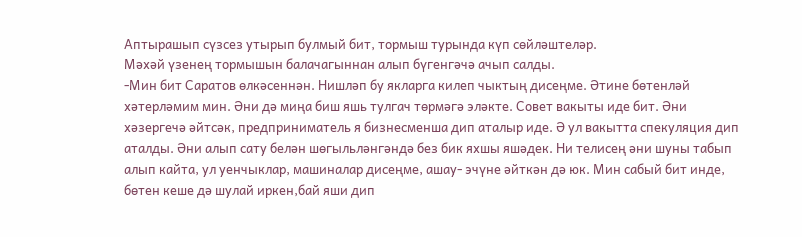Аптырашып сүзсез утырып булмый бит, тормыш турында күп сөйләштеләр.
Мәхәй үзенең тормышын балачагыннан алып бүгенгәчә ачып салды.
-Мин бит Саратов өлкәсеннән. Нишләп бу якларга килеп чыктың дисеңме. Әтине бөтенләй хәтерләмим мин. Әни дә миңа биш яшь тулгач төрмәгә эләкте. Совет вакыты иде бит. Әни хәзергечә әйтсәк, предприниматель я бизнесменша дип аталыр иде. Ә ул вакытта спекуляция дип аталды. Әни алып сату белән шөгыльләнгәндә без бик яхшы яшәдек. Ни телисең әни шуны табып алып кайта, ул уенчыклар, машиналар дисеңме, ашау- эчүне әйткән дә юк. Мин сабый бит инде, бөтен кеше дә шулай иркен,бай яши дип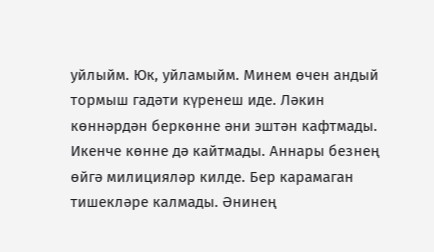уйлыйм. Юк, уйламыйм. Минем өчен андый тормыш гадәти күренеш иде. Ләкин көннәрдән беркөнне әни эштән кафтмады. Икенче көнне дә кайтмады. Аннары безнең өйгә милицияләр килде. Бер карамаган тишекләре калмады. Әнинең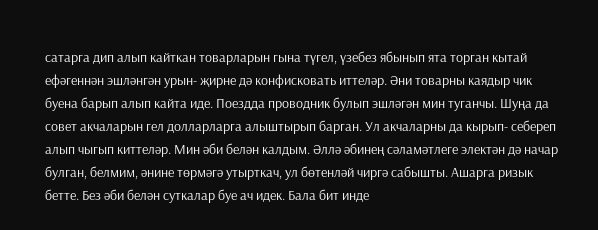сатарга дип алып кайткан товарларын гына түгел, үзебез ябынып ята торган кытай ефәгеннән эшләнгән урын- җирне дә конфисковать иттеләр. Әни товарны каядыр чик буена барып алып кайта иде. Поездда проводник булып эшләгән мин туганчы. Шуңа да совет акчаларын гел долларларга алыштырып барган. Ул акчаларны да кырып- себереп алып чыгып киттеләр. Мин әби белән калдым. Әллә әбинең сәламәтлеге электән дә начар булган, белмим, әнине төрмәгә утырткач, ул бөтенләй чиргә сабышты. Ашарга ризык бетте. Без әби белән суткалар буе ач идек. Бала бит инде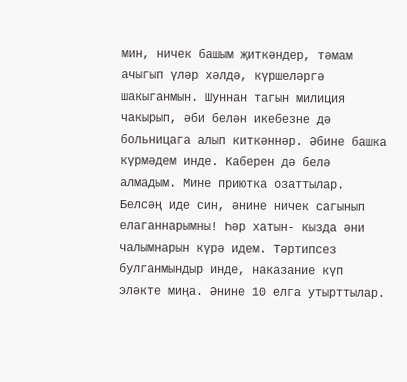мин, ничек башым җиткәндер, тәмам ачыгып үләр хәлдә, күршеләргә шакыганмын. Шуннан тагын милиция чакырып, әби белән икебезне дә больницага алып киткәннәр. Әбине башка күрмәдем инде. Каберен дә белә алмадым. Мине приютка озаттылар. Белсәң иде син, әнине ничек сагынып елаганнарымны! Һәр хатын- кызда әни чалымнарын күрә идем. Тәртипсез булганмындыр инде, наказание күп эләкте миңа. Әнине 10 елга утырттылар.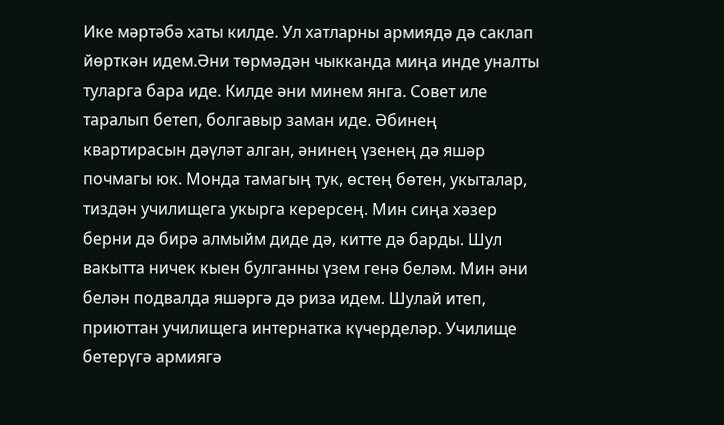Ике мәртәбә хаты килде. Ул хатларны армиядә дә саклап йөрткән идем.Әни төрмәдән чыкканда миңа инде уналты туларга бара иде. Килде әни минем янга. Совет иле таралып бетеп, болгавыр заман иде. Әбинең квартирасын дәүләт алган, әнинең үзенең дә яшәр почмагы юк. Монда тамагың тук, өстең бөтен, укыталар, тиздән училищега укырга керерсең. Мин сиңа хәзер берни дә бирә алмыйм диде дә, китте дә барды. Шул вакытта ничек кыен булганны үзем генә беләм. Мин әни белән подвалда яшәргә дә риза идем. Шулай итеп, приюттан училищега интернатка күчерделәр. Училище бетерүгә армиягә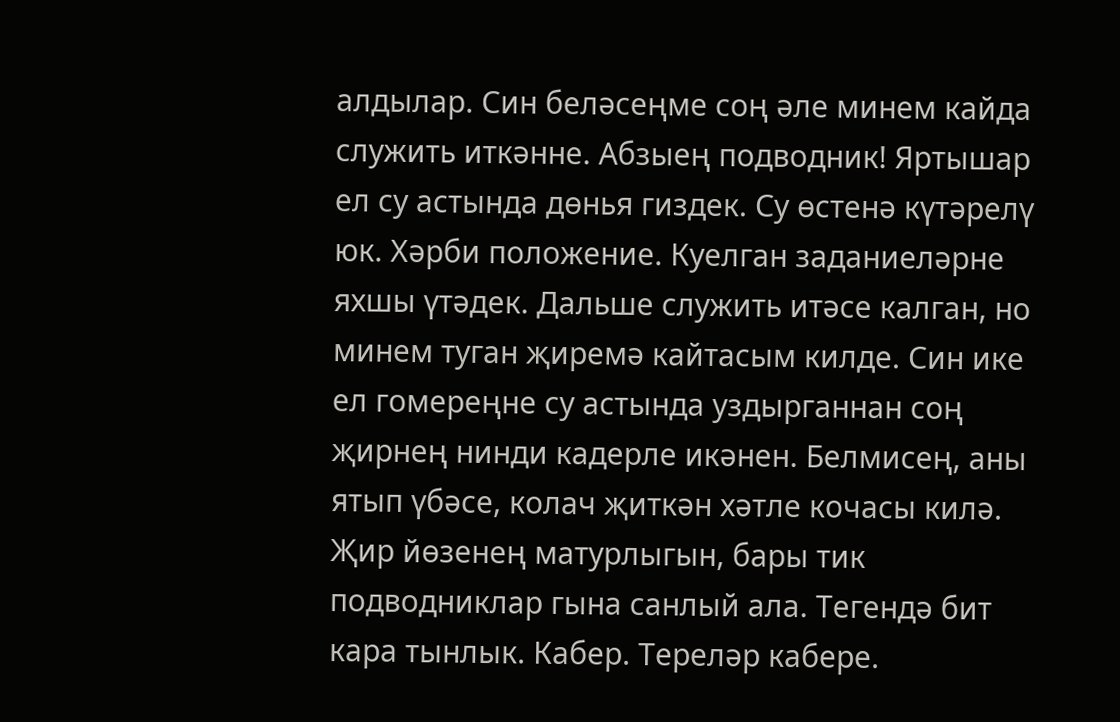алдылар. Син беләсеңме соң әле минем кайда служить иткәнне. Абзыең подводник! Яртышар ел су астында дөнья гиздек. Су өстенә күтәрелү юк. Хәрби положение. Куелган заданиеләрне яхшы үтәдек. Дальше служить итәсе калган, но минем туган җиремә кайтасым килде. Син ике ел гомереңне су астында уздырганнан соң җирнең нинди кадерле икәнен. Белмисең, аны ятып үбәсе, колач җиткән хәтле кочасы килә. Җир йөзенең матурлыгын, бары тик подводниклар гына санлый ала. Тегендә бит кара тынлык. Кабер. Тереләр кабере.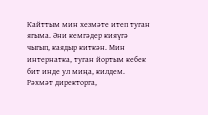Кайттым мин хезмәте итеп туган ягыма. Әни кемгәдер кияүгә чыгып, каядыр киткән. Мин интернатка, туган йортым кебек бит инде ул миңа, килдем. Рәхмәт директорга,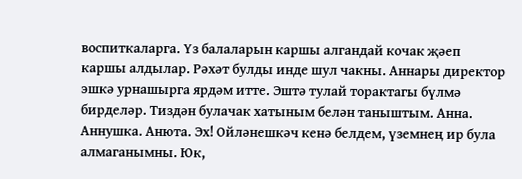воспиткаларга. Үз балаларын каршы алгандай кочак җәеп каршы алдылар. Рәхәт булды инде шул чакны. Аннары директор эшкә урнашырга ярдәм итте. Эштә тулай торактагы бүлмә бирделәр. Тиздән булачак хатыным белән таныштым. Анна. Аннушка. Анюта. Эх! Ойләнешкәч кенә белдем, үземнең ир була алмаганымны. Юк,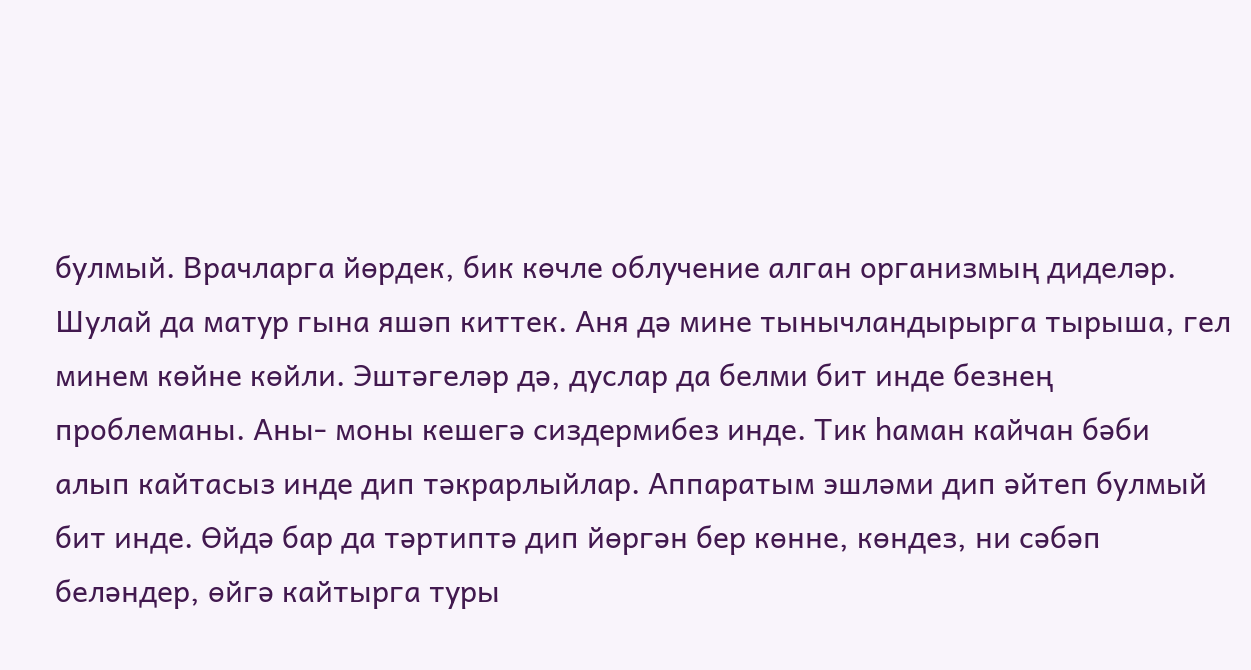булмый. Врачларга йөрдек, бик көчле облучение алган организмың диделәр. Шулай да матур гына яшәп киттек. Аня дә мине тынычландырырга тырыша, гел минем көйне көйли. Эштәгеләр дә, дуслар да белми бит инде безнең проблеманы. Аны- моны кешегә сиздермибез инде. Тик һаман кайчан бәби алып кайтасыз инде дип тәкрарлыйлар. Аппаратым эшләми дип әйтеп булмый бит инде. Өйдә бар да тәртиптә дип йөргән бер көнне, көндез, ни сәбәп беләндер, өйгә кайтырга туры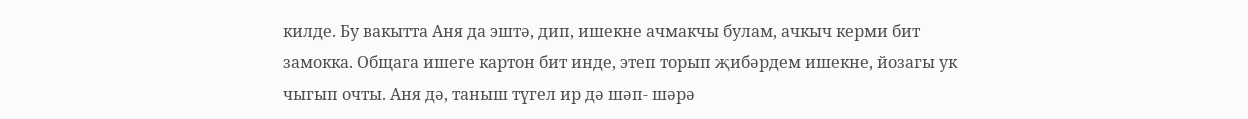килде. Бу вакытта Аня да эштә, дип, ишекне ачмакчы булам, ачкыч керми бит замокка. Общага ишеге картон бит инде, этеп торып җибәрдем ишекне, йозагы ук чыгып очты. Аня дә, таныш түгел ир дә шәп- шәрә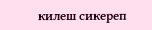килеш сикереп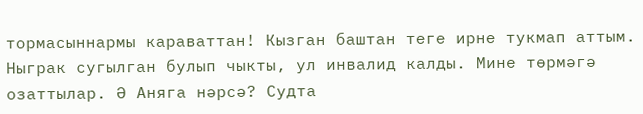тормасыннармы караваттан! Кызган баштан теге ирне тукмап аттым. Ныграк сугылган булып чыкты, ул инвалид калды. Мине төрмәгә озаттылар. Ә Аняга нәрсә? Судта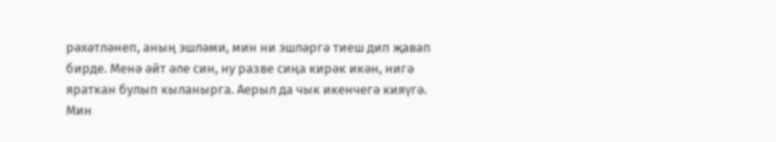рәхәтләнеп, аның эшләми, мин ни эшләргә тиеш дип җавап бирде. Менә әйт әле син, ну разве сиңа кирәк икән, нигә яраткан булып кыланырга. Аерыл да чык икенчегә кияүгә. Мин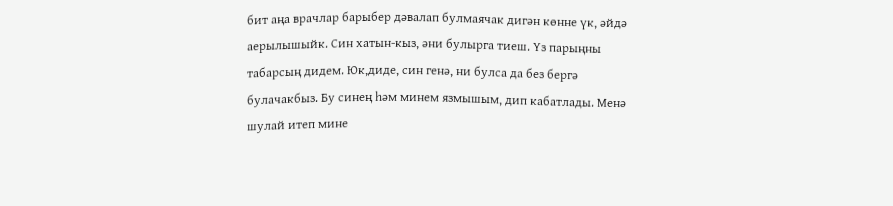бит аңа врачлар барыбер дәвалап булмаячак дигән көнне үк, әйдә аерылышыйк. Син хатын-кыз, әни булырга тиеш. Үз парыңны табарсың дидем. Юк,диде, син генә, ни булса да без бергә булачакбыз. Бу синең һәм минем язмышым, дип кабатлады. Менә шулай итеп мине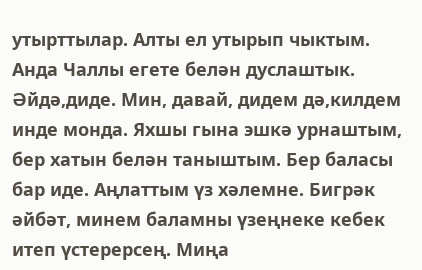утырттылар. Алты ел утырып чыктым. Анда Чаллы егете белән дуслаштык. Әйдә,диде. Мин, давай, дидем дә,килдем инде монда. Яхшы гына эшкә урнаштым, бер хатын белән таныштым. Бер баласы бар иде. Аңлаттым үз хәлемне. Бигрәк әйбәт, минем баламны үзеңнеке кебек итеп үстерерсең. Миңа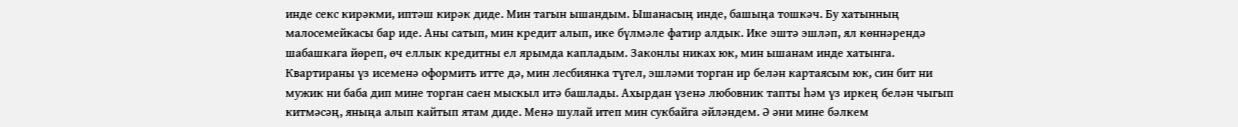инде секс кирәкми, иптәш кирәк диде. Мин тагын ышандым. Ышанасың инде, башыңа тошкәч. Бу хатынның малосемейкасы бар иде. Аны сатып, мин кредит алып, ике бүлмәле фатир алдык. Ике эштә эшләп, ял көннәрендә шабашкага йөреп, өч еллык кредитны ел ярымда капладым. Законлы никах юк, мин ышанам инде хатынга. Квартираны үз исеменә оформить итте дә, мин лесбиянка түгел, эшләми торган ир белән картаясым юк, син бит ни мужик ни баба дип мине торган саен мыскыл итә башлады. Ахырдан үзенә любовник тапты һәм үз иркең белән чыгып китмәсәң, яныңа алып кайтып ятам диде. Менә шулай итеп мин сукбайга әйләндем. Ә әни мине бәлкем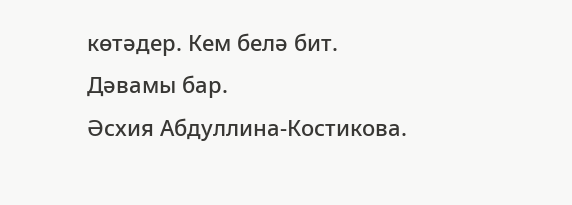көтәдер. Кем белә бит.
Дәвамы бар.
Әсхия Абдуллина-Костикова.